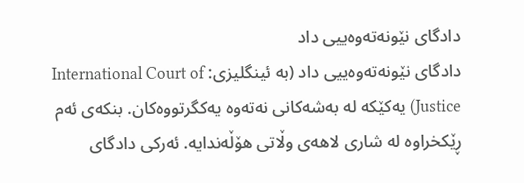دادگای نێونەتەوەییی داد
دادگای نێونەتەوەییی داد (بە ئینگلیزی: International Court of Justice) یەکێکە لە بەشەکانی نەتەوە یەکگرتووەکان. بنکەی ئەم ڕێکخراوە لە شاری لاھەی وڵاتی ھۆڵەندایە. ئەرکی دادگای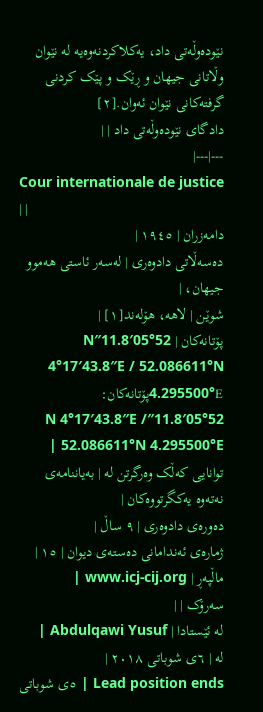نێودەوڵەتی داد، یەکلاکردنەوەیە لە نێوان وڵاتانی جیھان و ڕێک و پێک کردنی گرفتەکانی نێوان ئەوان.[٢]
دادگای نێودەوڵەتی داد | |
---|---|
Cour internationale de justice | |
دامەزران | ١٩٤٥ |
دەسەڵاتی دادوەری | لەسەر ئاستی ھەموو جیھان، |
شوێن | لاھە، ھۆلەند[١] |
پۆتانەکان | 52°05′11.8″N 4°17′43.8″E / 52.086611°N 4.295500°Eپۆتانەکان: 52°05′11.8″N 4°17′43.8″E / 52.086611°N 4.295500°E |
توانایی کەڵک وەرگرتن لە | بەیاننامەی نەتەوە یەکگرتووەکان |
دەورەی دادوەری | ٩ ساڵ |
ژمارەی ئەندامانی دەستەی دیوان | ١٥ |
ماڵپەڕ | www.icj-cij.org |
سەرۆک | |
لە ئێستادا | Abdulqawi Yusuf |
لە | ٦ی شوباتی ٢٠١٨ |
Lead position ends | ٥ی شوباتی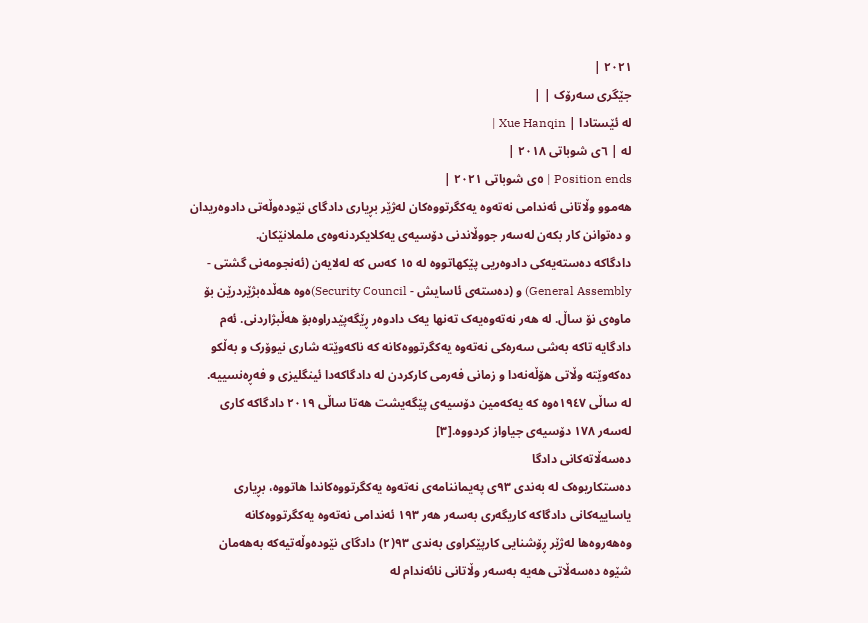٢٠٢١ |
جێگری سەرۆک | |
لە ئێستادا | Xue Hanqin |
لە | ٦ی شوباتی ٢٠١٨ |
Position ends | ٥ی شوباتی ٢٠٢١ |
ھەموو وڵاتانی ئەندامی نەتەوە یەکگرتووەکان لەژێر بڕیاری دادگای نێودەوڵەتی دادوەریدان و دەتوانن کار بکەن لەسەر جووڵاندنی دۆسیەی یەکلایکردنەوەی ململانێکان.
دادگاکە دەستەیەکی دادوەریی پێکهاتووە لە ١٥ کەس کە لەلایەن (ئەنجومەنی گشتی - General Assembly) و (دەستەی ئاسایش - Security Council)ەوە ھەڵدەبژێردرێن بۆ ماوەی نۆ ساڵ. لە ھەر نەتەوەیەک تەنھا یەک دادوەر ڕێگەپێدراوەبۆ هەڵبژاردنی. ئەم دادگایە تاکە بەشی سەرەکی نەتەوە یەکگرتووەکانە کە ناکەوێتە شاری نیوۆرک و بەڵکو دەکەوێتە وڵاتی ھۆڵەنەدا و زمانی فەرمی کارکردن لە دادگاکەدا ئینگلیزی و فەڕەنسییە.
لە ساڵی ١٩٤٧ەوە کە یەکەمین دۆسیەی پێگەیشت ھەتا ساڵی ٢٠١٩ دادگاکە کاری لەسەر ١٧٨ دۆسیەی جیاواز کردووە.[٣]
دەسەڵاتەکانی دادگا
دەستکاریوەک لە بەندی ٩٣ی پەیماننامەی نەتەوە یەکگرتووەکاندا ھاتووە، بڕیاری یاساییەکانی دادگاکە کاریگەری بەسەر ھەر ١٩٣ ئەندامی نەتەوە یەکگرتووەکانە وەھەروەھا لەژێر ڕۆشنایی کارپێکراوی بەندی ٩٣(٢) دادگای نێودەوڵەتیەکە بەھەمان شێوە دەسەڵاتی ھەیە بەسەر وڵاتانی نائەندام لە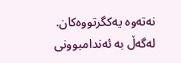نەتەوە یەکگرتووەکان. لەگەڵ بە ئەندامبوونی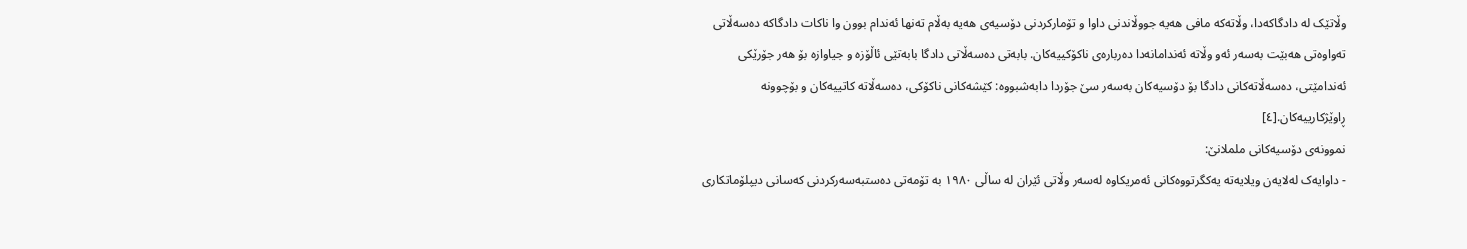وڵاتێک لە دادگاکەدا، وڵاتەکە مافی ھەیە جووڵاندنی داوا و تۆمارکردنی دۆسیەی ھەیە بەڵام تەنھا ئەندام بوون وا ناکات دادگاکە دەسەڵاتی تەواوەتی ھەبێت بەسەر ئەو وڵاتە ئەندامانەدا دەربارەی ناکۆکییەکان. بابەتی دەسەڵاتی دادگا بابەتێی ئاڵۆزە و جیاوازە بۆ ھەر جۆرێکی ئەندامێتی، دەسەڵاتەکانی دادگا بۆ دۆسیەکان بەسەر سێ جۆردا دابەشبووە: کێشەکانی ناکۆکی، دەسەڵاتە کاتییەکان و بۆچوونە ڕاوێژکارییەکان.[٤]
نموونەی دۆسیەکانی ململانێ:
- داوایەک لەلایەن ویلایەتە یەکگرتووەکانی ئەمریکاوە لەسەر وڵاتی ئێران لە ساڵی ١٩٨٠ بە تۆمەتی دەستبەسەرکردنی کەسانی دیپلۆماتکاری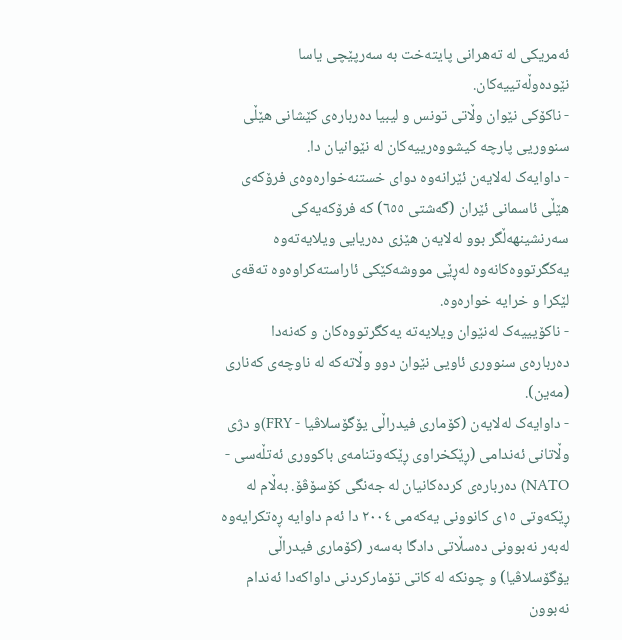ئەمریکی لە تەھرانی پایتەخت بە سەرپێچی یاسا نێودەوڵەتییەکان.
- ناکۆکی نێوان وڵاتی تونس و لیبیا دەربارەی کێشانی ھێڵی سنووریی پارچە کیشووەرییەکان لە نێوانیان دا.
- داوایەک لەلایەن ئێرانەوە دوای خستنەخوارەوەی فرۆکەی ھێڵی ئاسمانی ئێران (گەشتی ٦٥٥) کە فرۆکەیەکی سەرنشینھەڵگر بوو لەلایەن ھێزی دەریایی ویلایەتەوە یەکگرتووەکانەوە لەڕێی مووشەکێکی ئاراستەکراوەوە تەقەی لێکرا و خرایە خوارەوە.
- ناکۆیییەک لەنێوان ویلایەتە یەکگرتووەکان و کەنەدا دەربارەی سنووری ئاویی نێوان دوو وڵاتەکە لە ناوچەی کەناری (مەین).
- داوایەک لەلایەن (کۆماری فیدراڵی یۆگۆسلاڤیا - FRY)و دژی وڵاتانی ئەندامی (ڕێکخراوی ڕێکەوتنامەی باکووری ئەتڵەسی - NATO) دەربارەی کردەکانیان لە جەنگی کۆسۆڤۆ. بەڵام لە ڕێکەوتی ١٥ی کانوونی یەکەمی ٢٠٠٤ دا ئەم داوایە ڕەتکرایەوە لەبەر نەبوونی دەسڵاتی دادگا بەسەر (کۆماری فیدراڵی یۆگۆسلاڤیا) و چونکە لە کاتی تۆمارکردنی داواکەدا ئەندام نەبوون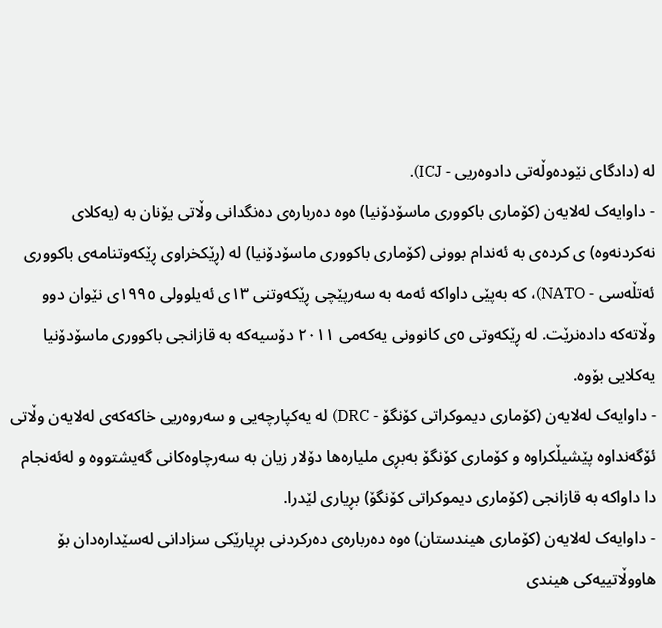لە (دادگای نێودەوڵەتی دادوەریی - ICJ).
- داوایەک لەلایەن (کۆماری باکووری ماسۆدۆنیا) ەوە دەربارەی دەنگدانی وڵاتی یۆنان بە (یەکلای نەکردنەوە) ی کردەی بە ئەندام بوونی (کۆماری باکووری ماسۆدۆنیا) لە (ڕێکخراوی ڕێکەوتنامەی باکووری ئەتڵەسی - NATO)، کە بەپێی داواکە ئەمە بە سەرپێچی ڕێکەوتنی ١٣ی ئەیلوولی ١٩٩٥ی نێوان دوو وڵاتەکە دادەنرێت. لە ڕێکەوتی ٥ی کانوونی یەکەمی ٢٠١١ دۆسیەکە بە قازانجی باکووری ماسۆدۆنیا یەکلایی بۆوە.
- داوایەک لەلایەن (کۆماری دیموکراتی کۆنگۆ - DRC) لە یەکپارچەیی و سەروەریی خاکەکەی لەلایەن وڵاتی ئۆگەنداوە پێشیڵکراوە و کۆماری کۆنگۆ بەبڕی ملیارەھا دۆلار زیان بە سەرچاوەکانی گەیشتووە و لەئەنجام دا داواکە بە قازانجی (کۆماری دیموکراتی کۆنگۆ) بڕیاری لێدرا.
- داوایەک لەلایەن (کۆماری ھیندستان) ەوە دەربارەی دەرکردنی بڕیارێکی سزادانی لەسێدارەدان بۆ ھاووڵاتییەکی ھیندی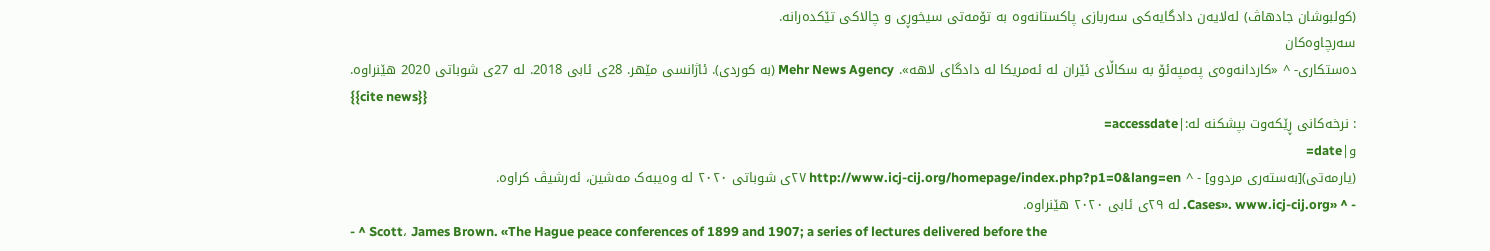(کولبوشان جادھاڤ) لەلایەن دادگایەکی سەربازی پاکستانەوە بە تۆمەتی سیخوڕی و چالاکی تێکدەرانە.
سەرچاوەکان
دەستکاری- ^ «کاردانەوەی پەمپەئۆ بە سکاڵای ئێران لە ئەمریکا لە دادگای لاھە». Mehr News Agency (بە کوردی). ئاژانسی مێھر. 28ی ئابی 2018. لە 27ی شوباتی 2020 ھێنراوە.
{{cite news}}
: نرخەکانی ڕێکەوت بپشکنە لە:|accessdate=
و|date=
(یارمەتی)[بەستەری مردوو] - ^ http://www.icj-cij.org/homepage/index.php?p1=0&lang=en ٢٧ی شوباتی ٢٠٢٠ لە وەیبەک مەشین، ئەرشیڤ کراوە.
- ^ «Cases». www.icj-cij.org. لە ٢٩ی ئابی ٢٠٢٠ ھێنراوە.
- ^ Scott، James Brown. «The Hague peace conferences of 1899 and 1907; a series of lectures delivered before the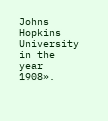Johns Hopkins University in the year 1908».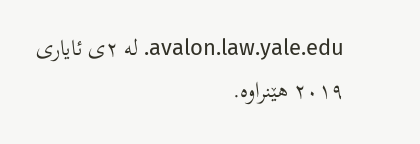avalon.law.yale.edu. لە ٢ی ئایاری ٢٠١٩ ھێنراوە.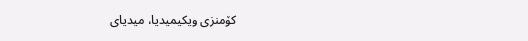کۆمنزی ویکیمیدیا، میدیای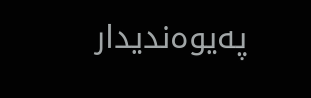پەیوەندیدار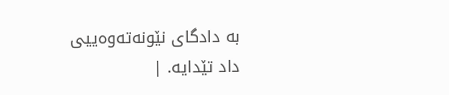بە دادگای نێونەتەوەییی داد تێدایە. |